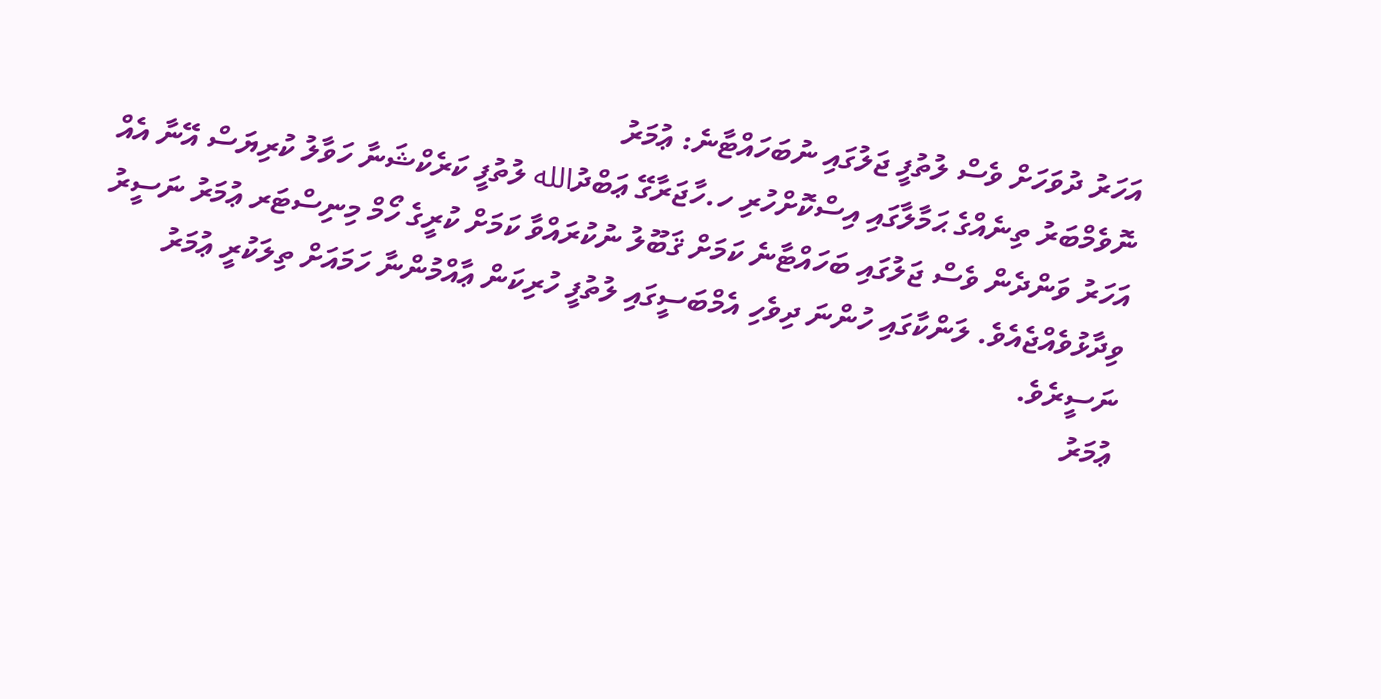އަހަރު ދުވަހަށް ވެސް ލުތުފީ ޖަލުގައި ނުބަހައްޓާނެ: ޢުމަރު
ނޮވެމްބަރު ތިނެއްގެ ޙަމާލާގައި އިސްކޮށްހުރި ހ.ހާޖަރާގޭ ޢަބްދުالله ލުތުފީ ކަރެކްޝަނާ ހަވާލު ކުރިޔަސް އޭނާ އެއް އަހަރު ވަންދެން ވެސް ޖަލުގައި ބަހައްޓާނެ ކަމަށް ޤަބޫލު ނުކުރައްވާ ކަމަށް ކުރީގެ ހޯމް މިނިސްޓަރ ޢުމަރު ނަސީރު ވިދާޅުވެއްޖެއެވެ. ލަންކާގައި ހުންނަ ދިވެހި އެމްބަސީގައި ލުތުފީ ހުރިކަން ޢާއްމުންނާ ހަމައަށް ތިލަކުރީ ޢުމަރު ނަސީރެވެ.
ޢުމަރު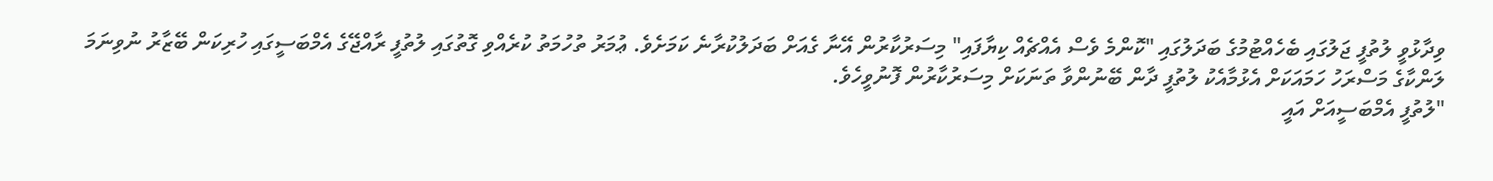ވިދާޅުވީ ލުތުފީ ޖަލުގައި ބެހެއްޓުމުގެ ބަދަލުގައި "ކޮންމެ ވެސް އެއްޗެއް ކިޔާފައި" މިސަރުކާރުން އޭނާ ގެއަށް ބަދަލުކުރާނެ ކަމަށެވެ. ޢުމަރު ތުހުމަތު ކުރެއްވި ގޮތުގައި ލުތުފީ ރާއްޖޭގެ އެމްބަސީގައި ހުރިކަން ބޭޒާރު ނުވިނަމަ ލަންކާގެ މަސްރަހު ހަމައަކަށް އެޅުމާއެކު ލުތުފީ ދާން ބޭނުންވާ ތަނަކަށް މިސަރުކާރުން ފޮނުވީހެވެ.
"ލުތުފީ އެމްބަސީއަށް އައީ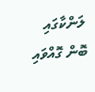ލަންކާގައި ބޮން ގޮއްވައި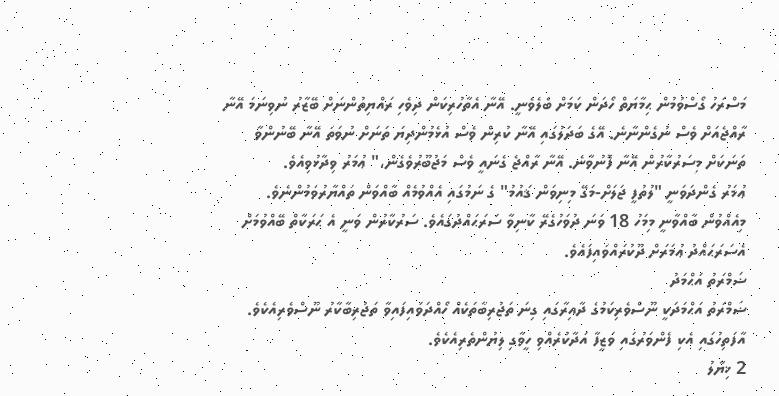މަސްރަހު ގޯސްވުމުން ޙިމާޔަތް ހޯދަން ކަމަށް ބެލެވެނީ. އޭނާ އެތާހުރިކަން ދިވެހި ރައްޔިތުންނަށް ބޭޒާރު ނުވިނަމަ އޭނާ ރާއްޖެއަށް ވެސް ނުގެންނާނެ. އޭގެ ބަދަލުގައި އޭނާ ކުރިން ވެސް އުޅެމުންދިޔަ ތަނަށް ނުވަތަ އޭނާ ބޭނުންވާ ތަނަކަށް މިސަރުކާރުން އޭނާ ފޮނުވާނެ. އޭނާ ރާއްޖެ ގެނައީ ވެސް މަޖުބޫރުވެގެން،" ޢުމަރު ވިދާޅުވިއެވެ.
ޢުމަރު ގެންދަވަނީ "ލުތުފީ ޖަލަށް-މަގޭ މިނިވަން ޤައުމު" ގެ ނަމުގައި އެއްވުމެއް ބާއްވަން ތައްޔާރުވަމުންނެވެ. މިއެއްވުން ބާއްވާނީ މިމަހު 18 ވަނަ ދުވަހުގެރޭ ކާނިވާ ސަރަޙައްދުގައެވެ. ސަރުކާރުން ވަނީ އެ ޙަރަކާތް ބޭއްވުމަށް އެސަރަޙައްދު ޢުމަރަށް ދޫކުރައްވައިފައެވެ.
ޟަމްރަތު އަޙްމަދު
ޟަމްރަތު އަޙްމަދަކީ ނޫސްވެރިކަމުގެ ދާއިރާގައި ގިނަ ތަޖުރިބާތަކެއް ހޯއްދަވައިފައިވާ ތަޖުރިބާކާރު ނޫސްވެރިއެކެވެ. އާފަތިހުގައި އެކި ފެންވަރުގައި ވަޒީފާ އަދާކުރެއްވި ހީވާގި ލިޔުންތެރިއެކެވެ.
2 ޚިޔާލު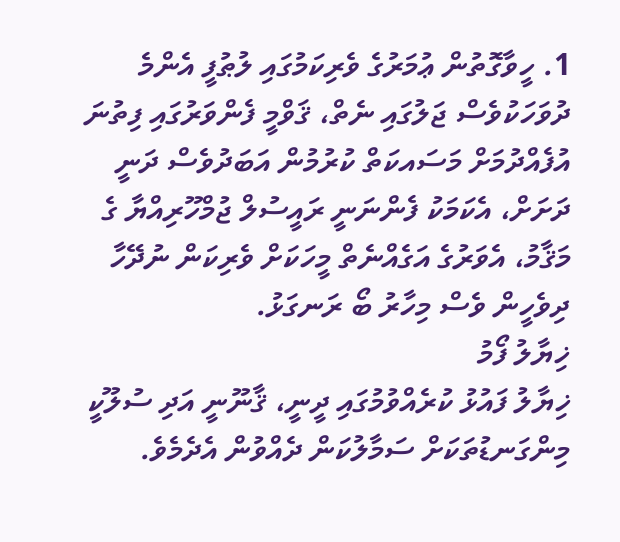1. ހީވާގޮތުން ޢުމަރުގެ ވެރިކަމުގައި ލުޠުފީ އެންމެ ދުވަހަކުވެސް ޖަލުގައި ނެތް، ޤަވްމީ ފެންވަރުގައި ފިތުނަ އުފެއްދުމަށް މަސައކަތް ކުރުމުން އަބަދުވެސް ދަނީ ދަށަށް، އެކަމަކު ފެންނަނީ ރައީސުލް ޖުމްހޫރިއްޔާ ގެ މަޤާމު، އެވަރުގެ އަގެއްނެތް މީހަކަށް ވެރިކަން ނުދޭހާ ދިވެހީން ވެސް މިހާރު ބޯ ރަނގަޅު.
ޚިޔާލު ފޯމު
ޚިޔާލު ފައުޅު ކުރެއްވުމުގައި ދީނީ، ޤާނޫނީ އަދި ސުލޫކީ މިންގަނޑުތަކަށް ސަމާލުކަން ދެއްވުން އެދެމެވެ.